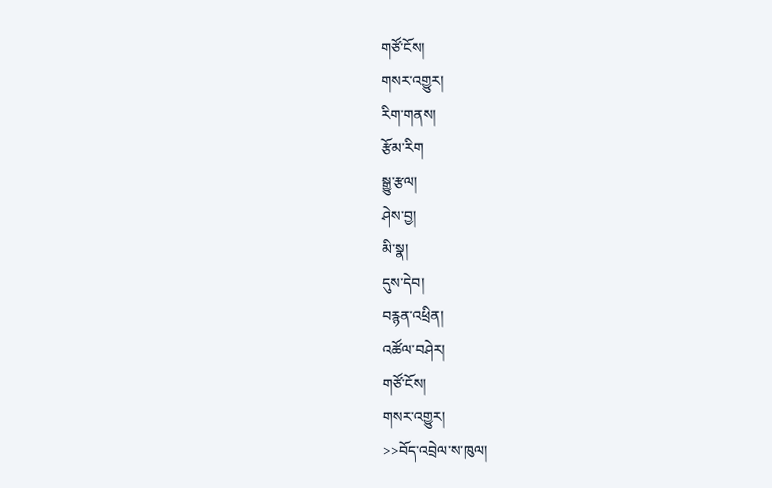གཙོ་ངོས།
གསར་འགྱུར།
རིག་གནས།
རྩོམ་རིག
སྒྱུ་རྩལ།
ཤེས་བྱ།
མི་སྣ།
དུས་དེབ།
བརྙན་འཕྲིན།
འཚོལ་བཤེར།
གཙོ་ངོས།
གསར་འགྱུར།
>>བོད་འབྲེལ་ས་ཁུལ།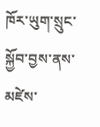ཁོར་ཡུག་སྲུང་སྐྱོབ་བྱས་ནས་མཛེས་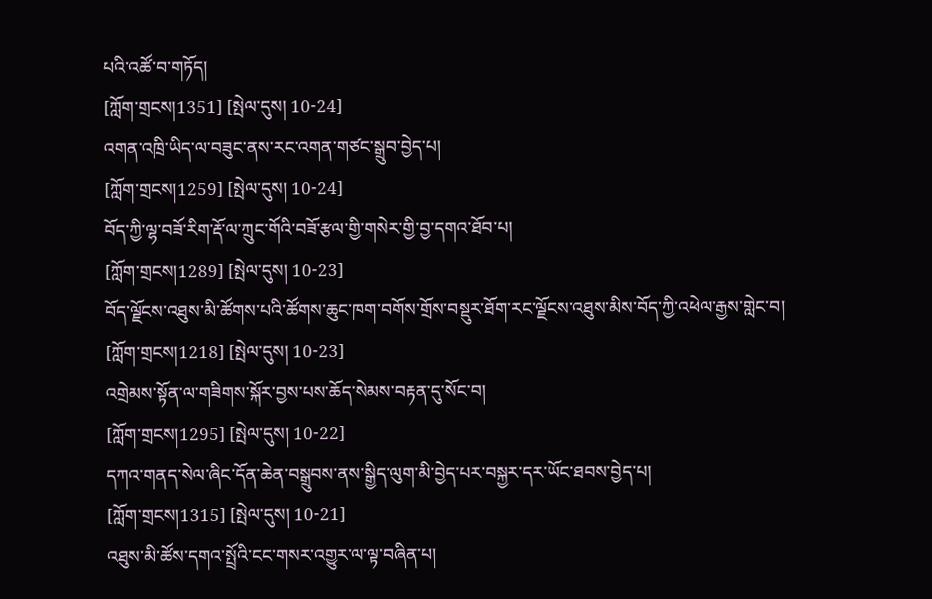པའི་འཚོ་བ་གཏོད།
[ཀློག་གྲངས།1351] [སྤེལ་དུས། 10-24]
འགན་འཁྲི་ཡིད་ལ་བཟུང་ནས་རང་འགན་གཙང་སྒྲུབ་བྱེད་པ།
[ཀློག་གྲངས།1259] [སྤེལ་དུས། 10-24]
བོད་ཀྱི་ལྷ་བཟོ་རིག་རྡོ་ལ་ཀྲུང་གོའི་བཟོ་རྩལ་གྱི་གསེར་གྱི་བྱ་དགའ་ཐོབ་པ།
[ཀློག་གྲངས།1289] [སྤེལ་དུས། 10-23]
བོད་ལྗོངས་འཐུས་མི་ཚོགས་པའི་ཚོགས་ཆུང་ཁག་བགོས་གྲོས་བསྡུར་ཐོག་རང་ལྗོངས་འཐུས་མིས་བོད་ཀྱི་འཕེལ་རྒྱས་གླེང་བ།
[ཀློག་གྲངས།1218] [སྤེལ་དུས། 10-23]
འགྲེམས་སྟོན་ལ་གཟིགས་སྐོར་བྱས་པས་ཆོད་སེམས་བརྟན་དུ་སོང་བ།
[ཀློག་གྲངས།1295] [སྤེལ་དུས། 10-22]
དཀའ་གནད་སེལ་ཞིང་དོན་ཆེན་བསྒྲུབས་ནས་སྒྱིད་ལུག་མི་བྱེད་པར་བསྐྱར་དར་ཡོང་ཐབས་བྱེད་པ།
[ཀློག་གྲངས།1315] [སྤེལ་དུས། 10-21]
འཐུས་མི་ཚོས་དགའ་སྤྲོའི་ངང་གསར་འགྱུར་ལ་ལྟ་བཞིན་པ།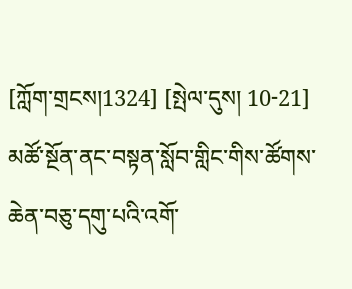[ཀློག་གྲངས།1324] [སྤེལ་དུས། 10-21]
མཚོ་སྔོན་ནང་བསྟན་སློབ་གླིང་གིས་ཚོགས་ཆེན་བཅུ་དགུ་པའི་འགོ་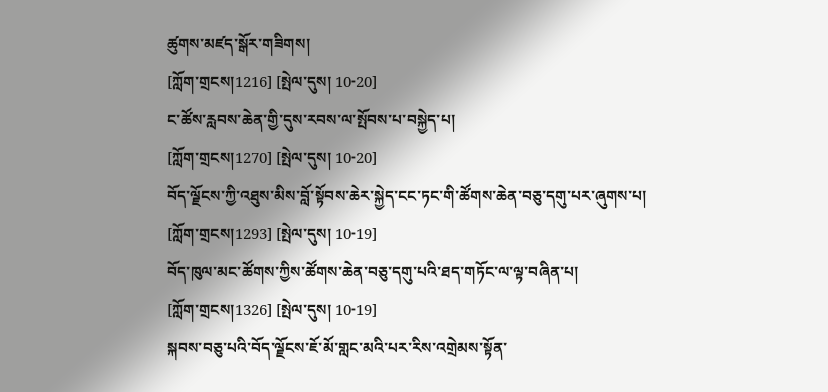ཚུགས་མཛད་སྒོར་གཟིགས།
[ཀློག་གྲངས།1216] [སྤེལ་དུས། 10-20]
ང་ཚོས་རླབས་ཆེན་གྱི་དུས་རབས་ལ་སྤོབས་པ་བསྐྱེད་པ།
[ཀློག་གྲངས།1270] [སྤེལ་དུས། 10-20]
བོད་ལྗོངས་ཀྱི་འཐུས་མིས་བློ་སྟོབས་ཆེར་སྐྱེད་ངང་ཏང་གི་ཚོགས་ཆེན་བཅུ་དགུ་པར་ཞུགས་པ།
[ཀློག་གྲངས།1293] [སྤེལ་དུས། 10-19]
བོད་ཁུལ་མང་ཚོགས་ཀྱིས་ཚོགས་ཆེན་བཅུ་དགུ་པའི་ཐད་གཏོང་ལ་ལྟ་བཞིན་པ།
[ཀློག་གྲངས།1326] [སྤེལ་དུས། 10-19]
སྐབས་བཅུ་པའི་བོད་ལྗོངས་ཇོ་མོ་གླང་མའི་པར་རིས་འགྲེམས་སྟོན་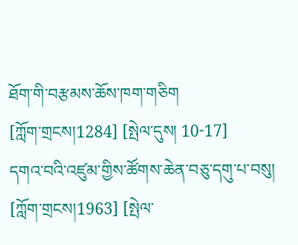ཐོག་གི་བརྩམས་ཆོས་ཁག་གཅིག
[ཀློག་གྲངས།1284] [སྤེལ་དུས། 10-17]
དགའ་བའི་འཛུམ་གྱིས་ཚོགས་ཆེན་བཅུ་དགུ་པ་བསུ།
[ཀློག་གྲངས།1963] [སྤེལ་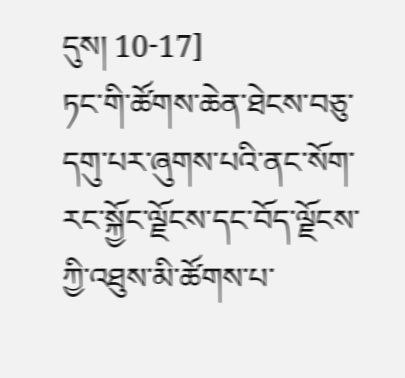དུས། 10-17]
ཏང་གི་ཚོགས་ཆེན་ཐེངས་བཅུ་དགུ་པར་ཞུགས་པའི་ནང་སོག་རང་སྐྱོང་ལྗོངས་དང་བོད་ལྗོངས་ཀྱི་འཐུས་མི་ཚོགས་པ་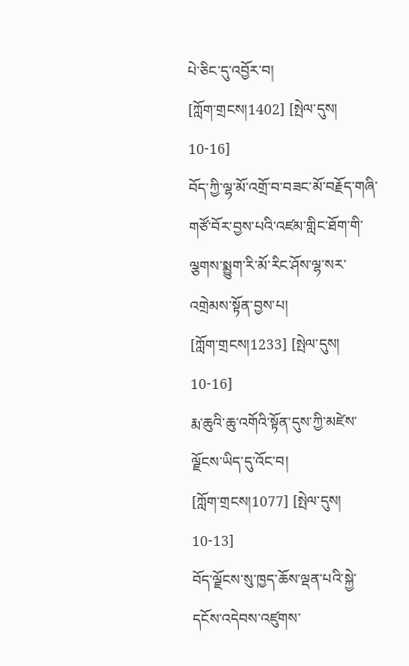པེ་ཅིང་དུ་འབྱོར་བ།
[ཀློག་གྲངས།1402] [སྤེལ་དུས། 10-16]
བོད་ཀྱི་ལྷ་མོ་འགྲོ་བ་བཟང་མོ་བརྗོད་གཞི་གཙོ་བོར་བྱས་པའི་འཛམ་གླིང་ཐོག་གི་ལྕགས་སྨྱུག་རི་མོ་རིང་ཤོས་ལྷ་སར་འགྲེམས་སྟོན་བྱས་པ།
[ཀློག་གྲངས།1233] [སྤེལ་དུས། 10-16]
རྨ་ཆུའི་ཆུ་འགོའི་སྟོན་དུས་ཀྱི་མཛེས་ལྗོངས་ཡིད་དུ་འོང་བ།
[ཀློག་གྲངས།1077] [སྤེལ་དུས། 10-13]
བོད་ལྗོངས་སུ་ཁྱད་ཆོས་ལྡན་པའི་སྐྱེ་དངོས་འདེབས་འཛུགས་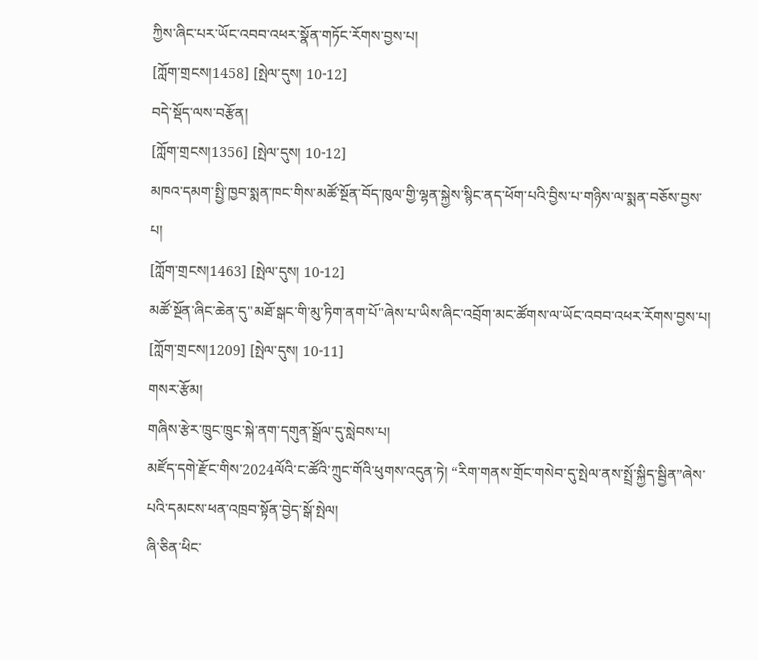ཀྱིས་ཞིང་པར་ཡོང་འབབ་འཕར་སྣོན་གཏོང་རོགས་བྱས་པ།
[ཀློག་གྲངས།1458] [སྤེལ་དུས། 10-12]
བདེ་སྡོད་ལས་བརྩོན།
[ཀློག་གྲངས།1356] [སྤེལ་དུས། 10-12]
མཁའ་དམག་སྤྱི་ཁྱབ་སྨན་ཁང་གིས་མཚོ་སྔོན་བོད་ཁུལ་གྱི་ལྷན་སྐྱེས་སྙིང་ནད་ཕོག་པའི་བྱིས་པ་གཉིས་ལ་སྨན་བཅོས་བྱས་པ།
[ཀློག་གྲངས།1463] [སྤེལ་དུས། 10-12]
མཚོ་སྔོན་ཞིང་ཆེན་དུ"མཐོ་སྒང་གི་མུ་ཏིག་ནག་པོ"ཞེས་པ་ཡིས་ཞིང་འབྲོག་མང་ཚོགས་ལ་ཡོང་འབབ་འཕར་རོགས་བྱས་པ།
[ཀློག་གྲངས།1209] [སྤེལ་དུས། 10-11]
གསར་རྩོམ།
གཞིས་རྩེར་ཁྲུང་ཁྲུང་སྐེ་ནག་དགུན་སྒྲོལ་དུ་སླེབས་པ།
མཛོད་དགེ་རྫོང་གིས་2024ལོའི་ང་ཚོའི་ཀྲུང་གོའི་ཕུགས་འདུན་ཏེ། “རིག་གནས་གྲོང་གསེབ་དུ་སྤེལ་ནས་སྤྲོ་སྐྱིད་སྦྱིན”ཞེས་པའི་དམངས་ཕན་འཁྲབ་སྟོན་བྱེད་སྒོ་སྤེལ།
ཞི་ཅིན་ཕིང་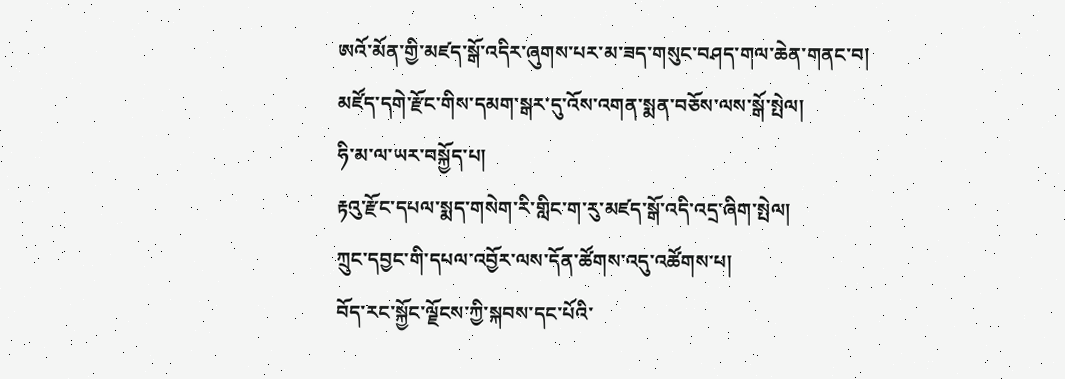ཨའོ་མོན་གྱི་མཛད་སྒོ་འདིར་ཞུགས་པར་མ་ཟད་གསུང་བཤད་གལ་ཆེན་གནང་བ།
མཛོད་དགེ་རྫོང་གིས་དམག་སྒར་དུ་འོས་འགན་སྨན་བཅོས་ལས་སྒོ་སྤེལ།
ཧི་མ་ལ་ཡར་བསྐྱོད་པ།
རྟའུ་རྫོང་དཔལ་སྨད་གསེག་རི་གླིང་ག་རུ་མཛད་སྒོ་འདི་འདྲ་ཞིག་སྤེལ།
ཀྲུང་དབྱང་གི་དཔལ་འབྱོར་ལས་དོན་ཚོགས་འདུ་འཚོགས་པ།
བོད་རང་སྐྱོང་ལྗོངས་ཀྱི་སྐབས་དང་པོའི་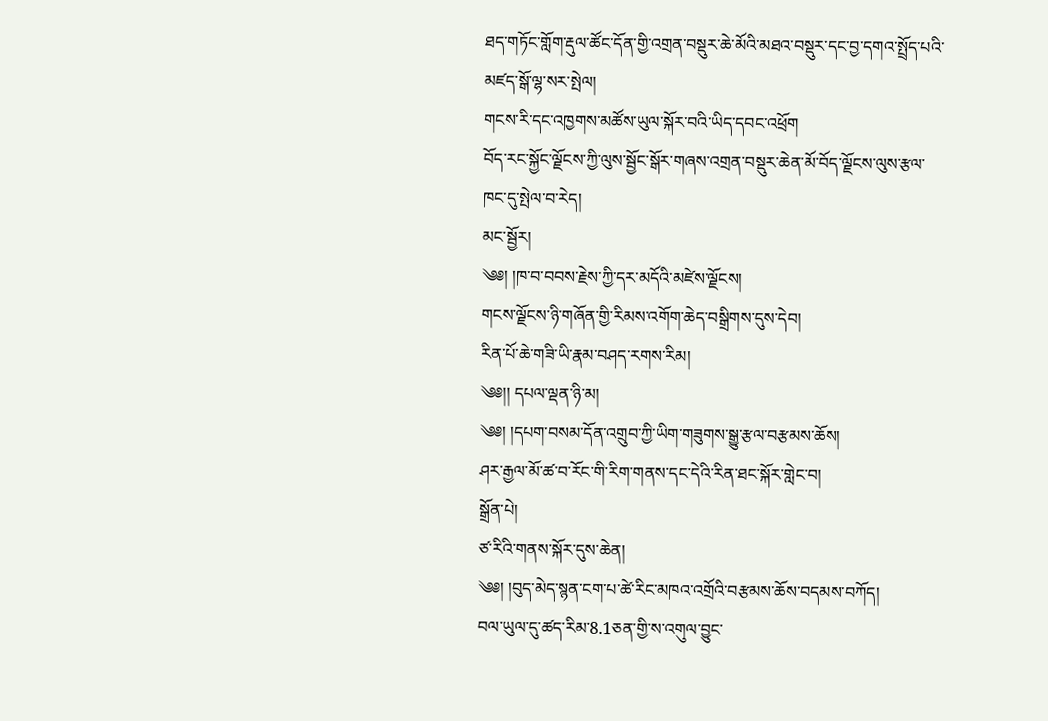ཐད་གཏོང་གློག་རྡུལ་ཚོང་དོན་གྱི་འགྲན་བསྡུར་ཆེ་མོའི་མཐའ་བསྡུར་དང་བྱ་དགའ་སྤྲོད་པའི་མཛད་སྒོ་ལྷ་སར་སྤེལ།
གངས་རི་དང་འཁྱགས་མཚོས་ཡུལ་སྐོར་བའི་ཡིད་དབང་འཕྲོག
བོད་རང་སྐྱོང་ལྗོངས་ཀྱི་ལུས་སྦྱོང་སྒོར་གཞས་འགྲན་བསྡུར་ཆེན་མོ་བོད་ལྗོངས་ལུས་རྩལ་ཁང་དུ་སྤེལ་བ་རེད།
མང་སྦྱོར།
༄༅། །ཁ་བ་བབས་རྗེས་ཀྱི་དར་མདོའི་མཛེས་ལྗོངས།
གངས་ལྗོངས་ཉི་གཞོན་གྱི་རིམས་འགོག་ཆེད་བསྒྲིགས་དུས་དེབ།
རིན་པོ་ཆེ་གཟི་ཡི་རྣམ་བཤད་རགས་རིམ།
༄༅།། དཔལ་ལྡན་ཉི་མ།
༄༅། །དཔག་བསམ་དོན་འགྲུབ་ཀྱི་ཡིག་གཟུགས་སྒྱུ་རྩལ་བརྩམས་ཆོས།
ཤར་རྒྱལ་མོ་ཚ་བ་རོང་གི་རིག་གནས་དང་དེའི་རིན་ཐང་སྐོར་གླེང་བ།
སྒྲོན་པེ།
ཙ་རིའི་གནས་སྐོར་དུས་ཆེན།
༄༅། །བུད་མེད་སྙན་ངག་པ་ཚེ་རིང་མཁའ་འགྲོའི་བརྩམས་ཆོས་བདམས་བཀོད།
བལ་ཡུལ་དུ་ཚད་རིམ་8.1ཅན་གྱི་ས་འགུལ་བྱུང་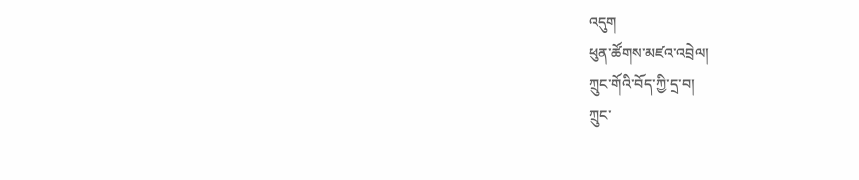འདུག
ཕུན་ཚོགས་མཛའ་འབྲེལ།
ཀྲུང་གོའི་བོད་ཀྱི་དྲ་བ།
ཀྲུང་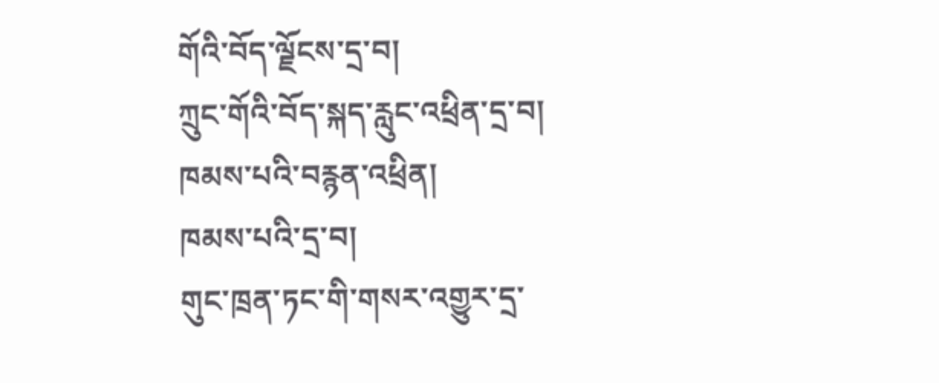གོའི་བོད་ལྗོངས་དྲ་བ།
ཀྲུང་གོའི་བོད་སྐད་རླུང་འཕྲིན་དྲ་བ།
ཁམས་པའི་བརྙན་འཕྲིན།
ཁམས་པའི་དྲ་བ།
གུང་ཁྲན་ཏང་གི་གསར་འགྱུར་དྲ་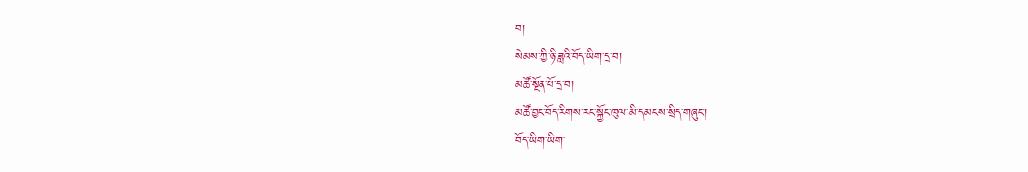བ།
སེམས་ཀྱི་ཉི་ཟླའི་བོད་ཡིག་དྲ་བ།
མཚོ་སྔོན་པོ་དྲ་བ།
མཚོ་བྱང་བོད་རིགས་རང་སྐྱོང་ཁུལ་མི་དམངས་སྲིད་གཞུང་།
བོད་ཡིག་ཡིག་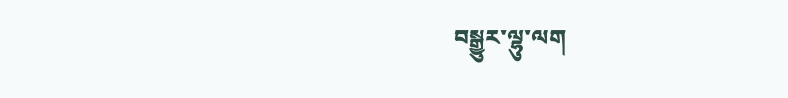བསྒྱུར་ལྷུ་ལག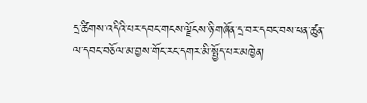དྲ་ཚིགས་འདིའི་པར་དབང་གངས་ལྗོངས་ཉི་གཞོན་དྲ་བར་དབང་བས་ཕན་ཚུན་ལ་དབང་བཅོལ་མ་བྱས་གོང་རང་དགར་མི་སྤྱོད་པར་མཁྱེན།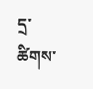དྲ་ཚིགས་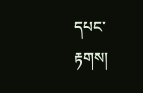དཔང་རྟགས།